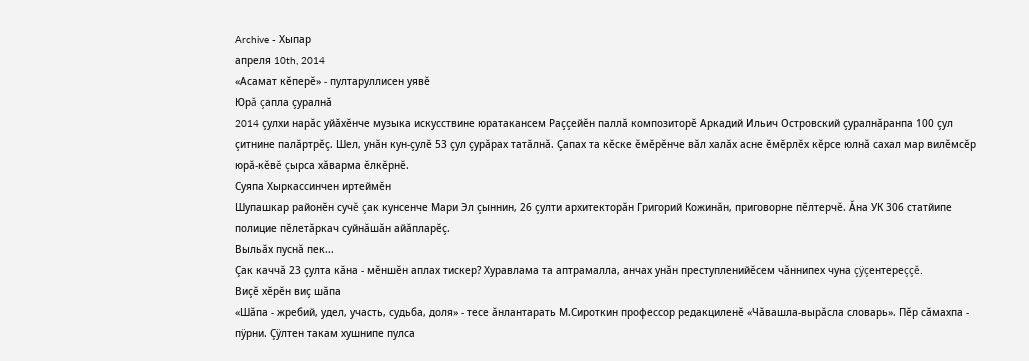Archive - Хыпар
апреля 10th, 2014
«Асамат кĕперĕ» - пултаруллисен уявĕ
Юрă çапла çуралнă
2014 çулхи нарăс уйăхĕнче музыка искусствине юратакансем Раççейĕн паллă композиторĕ Аркадий Ильич Островский çуралнăранпа 100 çул çитнине палăртрĕç. Шел, унăн кун-çулĕ 53 çул çурăрах татăлнă. Çапах та кĕске ĕмĕрĕнче вăл халăх асне ĕмĕрлĕх кĕрсе юлнă сахал мар вилĕмсĕр юрă-кĕвĕ çырса хăварма ĕлкĕрнĕ.
Суяпа Хыркассинчен иртеймĕн
Шупашкар районĕн сучĕ çак кунсенче Мари Эл çыннин, 26 çулти архитекторăн Григорий Кожинăн, приговорне пĕлтерчĕ. Ăна УК 306 статйипе полицие пĕлетăркач суйнăшăн айăпларĕç.
Выльăх пуснă пек...
Çак каччă 23 çулта кăна - мĕншĕн аплах тискер? Хуравлама та аптрамалла, анчах унăн преступленийĕсем чăннипех чуна çÿçентереççĕ.
Виçĕ хĕрĕн виç шăпа
«Шăпа - жребий, удел, участь, судьба, доля» - тесе ăнлантарать М.Сироткин профессор редакциленĕ «Чăвашла-вырăсла словарь». Пĕр сăмахпа - пÿрни. Çÿлтен такам хушнипе пулса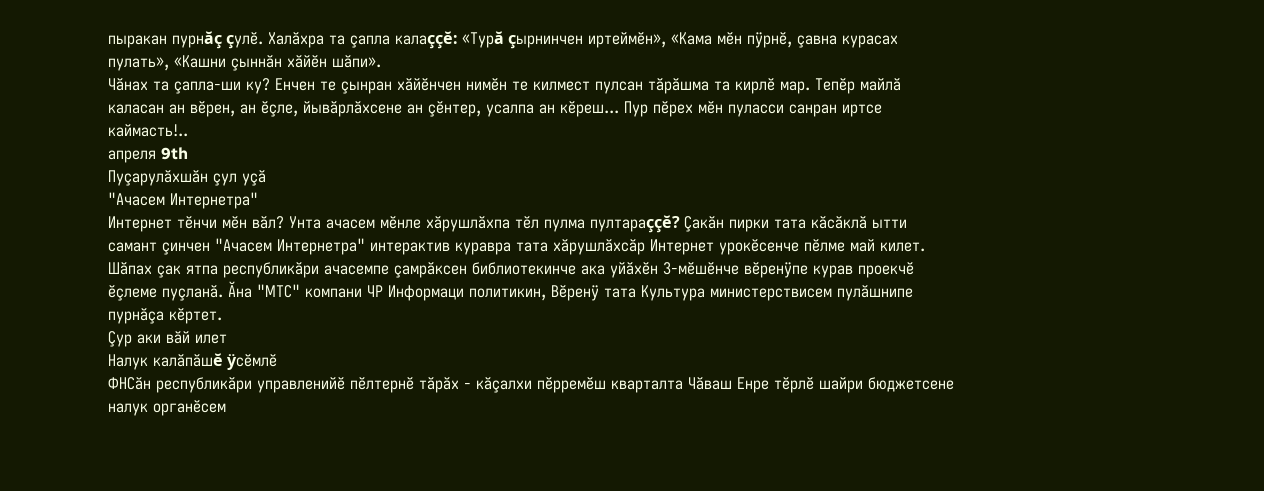пыракан пурнăç çулĕ. Халăхра та çапла калаççĕ: «Турă çырнинчен иртеймĕн», «Кама мĕн пÿрнĕ, çавна курасах пулать», «Кашни çыннăн хăйĕн шăпи».
Чăнах та çапла-ши ку? Енчен те çынран хăйĕнчен нимĕн те килмест пулсан тăрăшма та кирлĕ мар. Тепĕр майлă каласан ан вĕрен, ан ĕçле, йывăрлăхсене ан çĕнтер, усалпа ан кĕреш... Пур пĕрех мĕн пуласси санран иртсе каймасть!..
апреля 9th
Пуçарулăхшăн çул уçă
"Ачасем Интернетра"
Интернет тĕнчи мĕн вăл? Унта ачасем мĕнле хăрушлăхпа тĕл пулма пултараççĕ? Çакăн пирки тата кăсăклă ытти самант çинчен "Ачасем Интернетра" интерактив куравра тата хăрушлăхсăр Интернет урокĕсенче пĕлме май килет. Шăпах çак ятпа республикăри ачасемпе çамрăксен библиотекинче ака уйăхĕн 3-мĕшĕнче вĕренÿпе курав проекчĕ ĕçлеме пуçланă. Ăна "МТС" компани ЧР Информаци политикин, Вĕренÿ тата Культура министерствисем пулăшнипе пурнăçа кĕртет.
Çур аки вăй илет
Налук калăпăшĕ ÿсĕмлĕ
ФНСăн республикăри управленийĕ пĕлтернĕ тăрăх - кăçалхи пĕрремĕш кварталта Чăваш Енре тĕрлĕ шайри бюджетсене налук органĕсем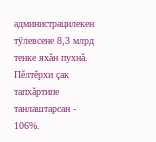администрацилекен тÿлевсене 8,3 млрд тенке яхăн пухнă. Пĕлтĕрхи çак тапхăртипе танлаштарсан - 106%.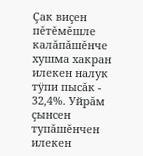Çак виçен пĕтĕмĕшле калăпăшĕнче хушма хакран илекен налук тÿпи пысăк - 32,4%. Уйрăм çынсен тупăшĕнчен илекен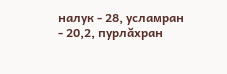налук - 28, усламран - 20,2, пурлăхран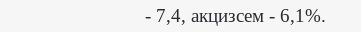- 7,4, акцизсем - 6,1%.